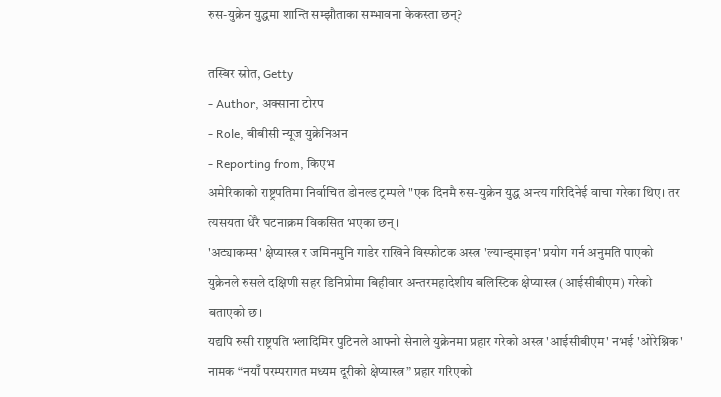रुस-युक्रेन युद्धमा शान्ति सम्झौताका सम्भावना केकस्ता छन्?

तस्बिर स्रोत, Getty
- Author, अक्साना टोरप
- Role, बीबीसी न्यूज युक्रेनिअन
- Reporting from, किएभ
अमेरिकाको राष्ट्रपतिमा निर्वाचित डोनल्ड ट्रम्पले "एक दिनमै रुस-युक्रेन युद्ध अन्त्य गरिदिनेई वाचा गरेका थिए। तर त्यसयता धेरै घटनाक्रम विकसित भएका छन्।
'अट्याकम्स' क्षेप्यास्त्र र जमिनमुनि गाडेर राखिने विस्फोटक अस्त्र 'ल्यान्ड्माइन' प्रयोग गर्न अनुमति पाएको युक्रेनले रुसले दक्षिणी सहर डिनिप्रोमा बिहीवार अन्तरमहादेशीय बलिस्टिक क्षेप्यास्त्र (आईसीबीएम) गरेको बताएको छ।
यद्यपि रुसी राष्ट्रपति भ्लादिमिर पुटिनले आफ्नो सेनाले युक्रेनमा प्रहार गरेको अस्त्र 'आईसीबीएम' नभई 'ओरेश्निक' नामक “नयाँ परम्परागत मध्यम दूरीको क्षेप्यास्त्र” प्रहार गरिएको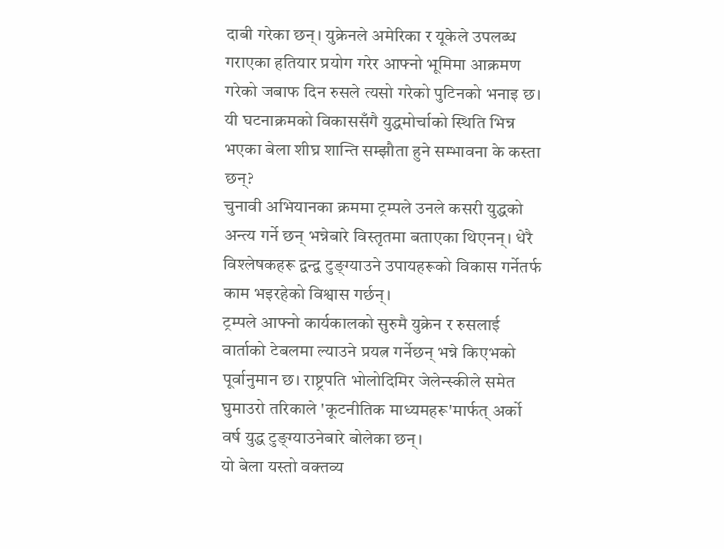दाबी गरेका छन्। युक्रेनले अमेरिका र यूकेले उपलब्ध गराएका हतियार प्रयोग गरेर आफ्नो भूमिमा आक्रमण गरेको जबाफ दिन रुसले त्यसो गरेको पुटिनको भनाइ छ।
यी घटनाक्रमको विकाससँगै युद्धमोर्चाको स्थिति भिन्न भएका बेला शीघ्र शान्ति सम्झौता हुने सम्भावना के कस्ता छन्?
चुनावी अभियानका क्रममा ट्रम्पले उनले कसरी युद्धको अन्त्य गर्ने छन् भन्नेबारे विस्तृतमा बताएका थिएनन्। धेरै विश्लेषकहरू द्वन्द्व टुङ्ग्याउने उपायहरूको विकास गर्नेतर्फ काम भइरहेको विश्वास गर्छन्।
ट्रम्पले आफ्नो कार्यकालको सुरुमै युक्रेन र रुसलाई वार्ताको टेबलमा ल्याउने प्रयत्न गर्नेछन् भन्ने किएभको पूर्वानुमान छ। राष्ट्रपति भोलोदिमिर जेलेन्स्कीले समेत घुमाउरो तरिकाले 'कूटनीतिक माध्यमहरू'मार्फत् अर्को वर्ष युद्ध टुङ्ग्याउनेबारे बोलेका छन्।
यो बेला यस्तो वक्तव्य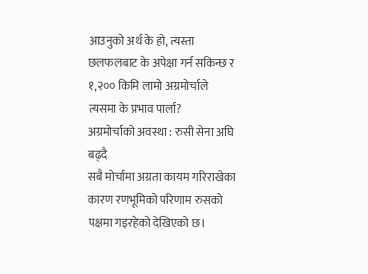आउनुको अर्थ के हो, त्यस्ता छलफलबाट के अपेक्षा गर्न सकिन्छ र १,२०० किमि लामो अग्रमोर्चाले त्यसमा के प्रभाव पार्ला?
अग्रमोर्चाको अवस्था : रुसी सेना अघि बढ्दै
सबै मोर्चामा अग्रता कायम गरिराखेका कारण रणभूमिको परिणाम रुसको पक्षमा गइरहेको देखिएको छ।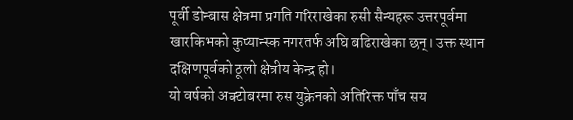पूर्वी डोन्बास क्षेत्रमा प्रगति गरिराखेका रुसी सैन्यहरू उत्तरपूर्वमा खारकिभको कुप्यान्स्क नगरतर्फ अघि बढिराखेका छन्। उक्त स्थान दक्षिणपूर्वको ठूलो क्षेत्रीय केन्द्र हो।
यो वर्षको अक्टोबरमा रुस युक्रेनको अतिरिक्त पाँच सय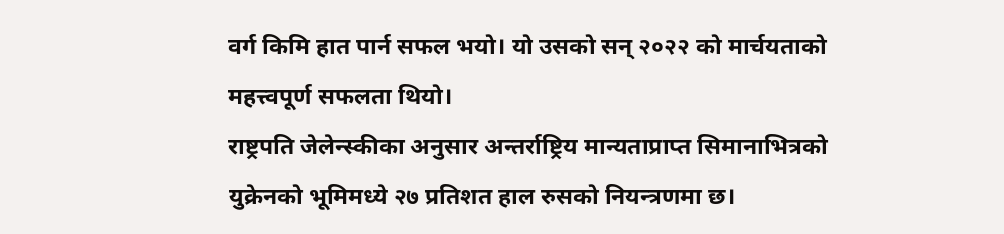वर्ग किमि हात पार्न सफल भयो। यो उसको सन् २०२२ को मार्चयताको महत्त्वपूर्ण सफलता थियो।
राष्ट्रपति जेलेन्स्कीका अनुसार अन्तर्राष्ट्रिय मान्यताप्राप्त सिमानाभित्रको युक्रेनको भूमिमध्ये २७ प्रतिशत हाल रुसको नियन्त्रणमा छ।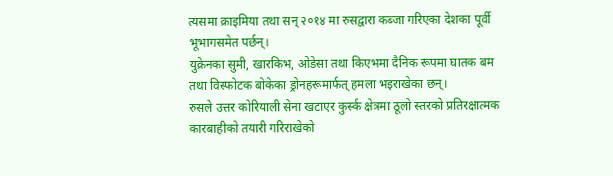त्यसमा क्राइमिया तथा सन् २०१४ मा रुसद्वारा कब्जा गरिएका देशका पूर्वी भूभागसमेत पर्छन्।
युक्रेनका सुमी, खारकिभ, ओडेसा तथा किएभमा दैनिक रूपमा घातक बम तथा विस्फोटक बोकेका ड्रोनहरूमार्फत् हमला भइराखेका छन्।
रुसले उत्तर कोरियाली सेना खटाएर कुर्स्क क्षेत्रमा ठूलो स्तरको प्रतिरक्षात्मक कारबाहीको तयारी गरिराखेको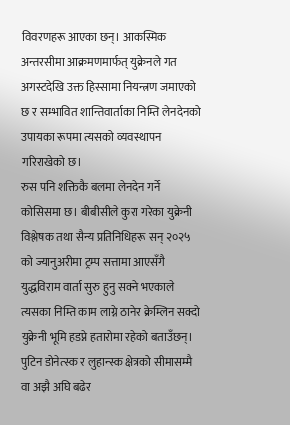विवरणहरू आएका छन्। आकस्मिक अन्तरसीमा आक्रमणमार्फत् युक्रेनले गत अगस्टदेखि उक्त हिस्सामा नियन्त्रण जमाएको छ र सम्भावित शान्तिवार्ताका निम्ति लेनदेनको उपायका रूपमा त्यसको व्यवस्थापन गरिराखेको छ।
रुस पनि शक्तिकै बलमा लेनदेन गर्ने कोसिसमा छ। बीबीसीले कुरा गरेका युक्रेनी विश्लेषक तथा सैन्य प्रतिनिधिहरू सन् २०२५ को ज्यानुअरीमा ट्रम्प सत्तामा आएसँगै युद्धविराम वार्ता सुरु हुनु सक्ने भएकाले त्यसका निम्ति काम लाग्ने ठानेर क्रेम्लिन सक्दो युक्रेनी भूमि हडप्ने हतारोमा रहेको बताउँछन्।
पुटिन डोनेत्स्क र लुहान्स्क क्षेत्रको सीमासम्मै वा अझै अघि बढेर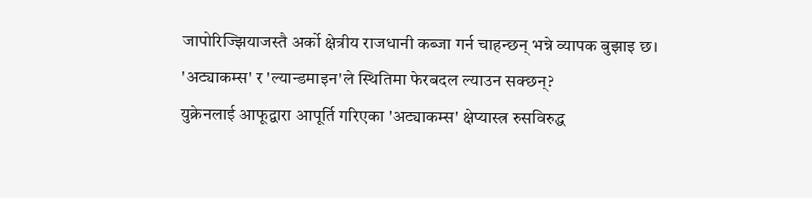जापोरिज्झियाजस्तै अर्को क्षेत्रीय राजधानी कब्जा गर्न चाहन्छन् भन्ने व्यापक बुझाइ छ।
'अट्याकम्स' र 'ल्यान्डमाइन'ले स्थितिमा फेरबदल ल्याउन सक्छन्?
युक्रेनलाई आफूद्वारा आपूर्ति गरिएका 'अट्याकम्स' क्षेप्यास्त्र रुसविरुद्ध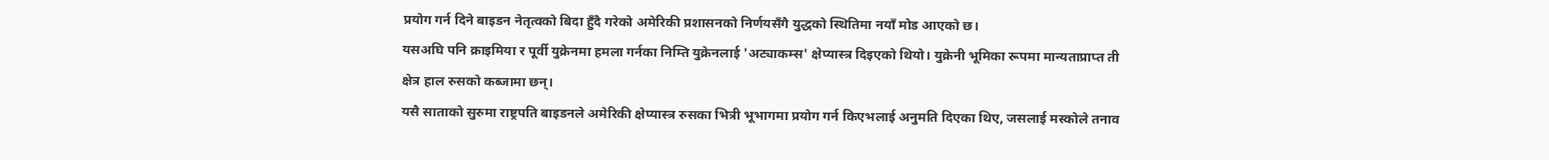प्रयोग गर्न दिने बाइडन नेतृत्वको बिदा हुँदै गरेको अमेरिकी प्रशासनको निर्णयसँगै युद्धको स्थितिमा नयाँ मोड आएको छ।
यसअघि पनि क्राइमिया र पूर्वी युक्रेनमा हमला गर्नका निम्ति युक्रेनलाई 'अट्याकम्स' क्षेप्यास्त्र दिइएको थियो। युक्रेनी भूमिका रूपमा मान्यताप्राप्त ती क्षेत्र हाल रुसको कब्जामा छन्।
यसै साताको सुरुमा राष्ट्रपति बाइडनले अमेरिकी क्षेप्यास्त्र रुसका भित्री भूभागमा प्रयोग गर्न किएभलाई अनुमति दिएका थिए, जसलाई मस्कोले तनाव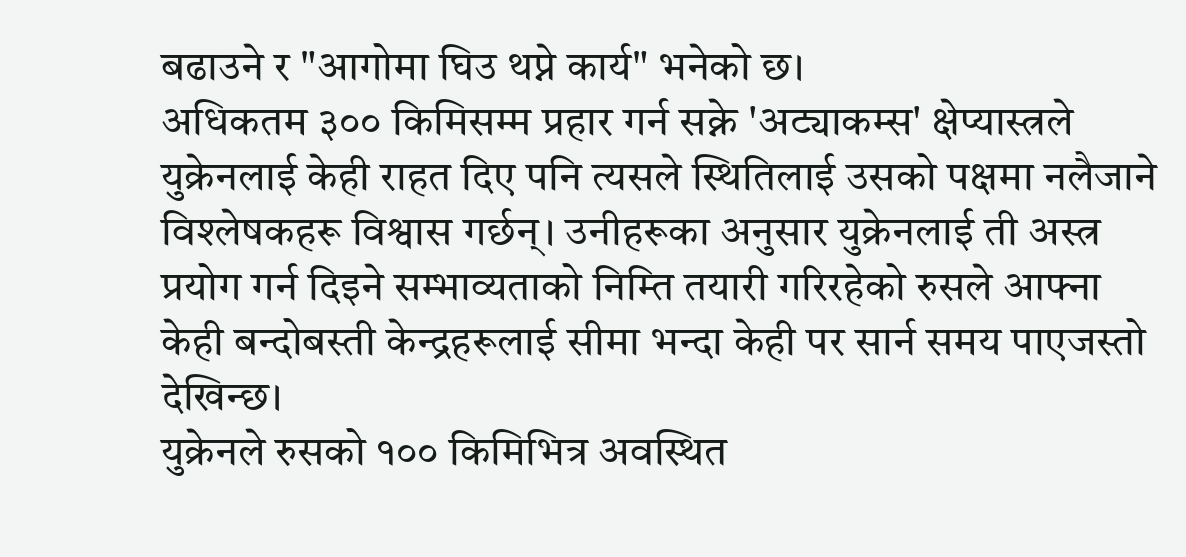बढाउने र "आगोमा घिउ थप्ने कार्य" भनेको छ।
अधिकतम ३०० किमिसम्म प्रहार गर्न सक्ने 'अट्याकम्स' क्षेप्यास्त्रले युक्रेनलाई केही राहत दिए पनि त्यसले स्थितिलाई उसको पक्षमा नलैजाने विश्लेषकहरू विश्वास गर्छन्। उनीहरूका अनुसार युक्रेनलाई ती अस्त्र प्रयोग गर्न दिइने सम्भाव्यताको निम्ति तयारी गरिरहेको रुसले आफ्ना केही बन्दोबस्ती केन्द्रहरूलाई सीमा भन्दा केही पर सार्न समय पाएजस्तो देखिन्छ।
युक्रेनले रुसको १०० किमिभित्र अवस्थित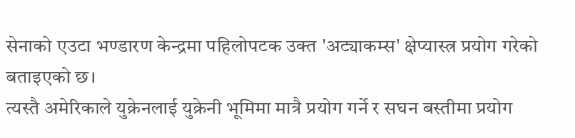सेनाको एउटा भण्डारण केन्द्रमा पहिलोपटक उक्त 'अट्याकम्स' क्षेप्यास्त्र प्रयोग गरेको बताइएको छ।
त्यस्तै अमेरिकाले युक्रेनलाई युक्रेनी भूमिमा मात्रै प्रयोग गर्ने र सघन बस्तीमा प्रयोग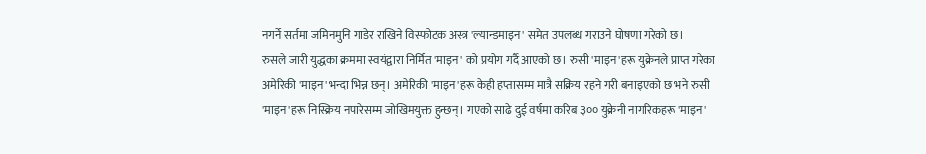नगर्ने सर्तमा जमिनमुनि गाडेर राखिने विस्फोटक अस्त्र 'ल्यान्डमाइन' समेत उपलब्ध गराउने घोषणा गरेको छ।
रुसले जारी युद्धका क्रममा स्वयंद्वारा निर्मित 'माइन' को प्रयोग गर्दै आएको छ। रुसी 'माइन'हरू युक्रेनले प्राप्त गरेका अमेरिकी 'माइन'भन्दा भिन्न छन्। अमेरिकी 'माइन'हरू केही हप्तासम्म मात्रै सक्रिय रहने गरी बनाइएको छ भने रुसी 'माइन'हरू निस्क्रिय नपारेसम्म जोखिमयुक्त हुन्छन्। गएको साढे दुई वर्षमा करिब ३०० युक्रेनी नागरिकहरू 'माइन'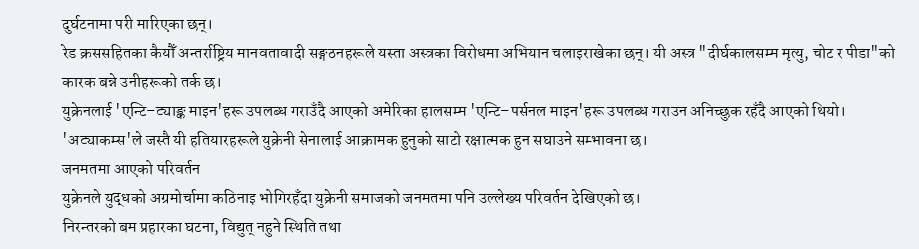दुर्घटनामा परी मारिएका छन्।
रेड क्रससहितका कैयौँ अन्तर्राष्ट्रिय मानवतावादी सङ्गठनहरूले यस्ता अस्त्रका विरोधमा अभियान चलाइराखेका छन्। यी अस्त्र "दीर्घकालसम्म मृत्यु, चोट र पीडा"को कारक बन्ने उनीहरूको तर्क छ।
युक्रेनलाई 'एन्टि–ट्याङ्क माइन'हरू उपलब्ध गराउँदै आएको अमेरिका हालसम्म 'एन्टि–पर्सनल माइन'हरू उपलब्ध गराउन अनिच्छुक रहँदै आएको थियो।
'अट्याकम्स'ले जस्तै यी हतियारहरूले युक्रेनी सेनालाई आक्रामक हुनुको साटो रक्षात्मक हुन सघाउने सम्भावना छ।
जनमतमा आएको परिवर्तन
युक्रेनले युद्धको अग्रमोर्चामा कठिनाइ भोगिरहँदा युक्रेनी समाजको जनमतमा पनि उल्लेख्य परिवर्तन देखिएको छ।
निरन्तरको बम प्रहारका घटना, विद्युत् नहुने स्थिति तथा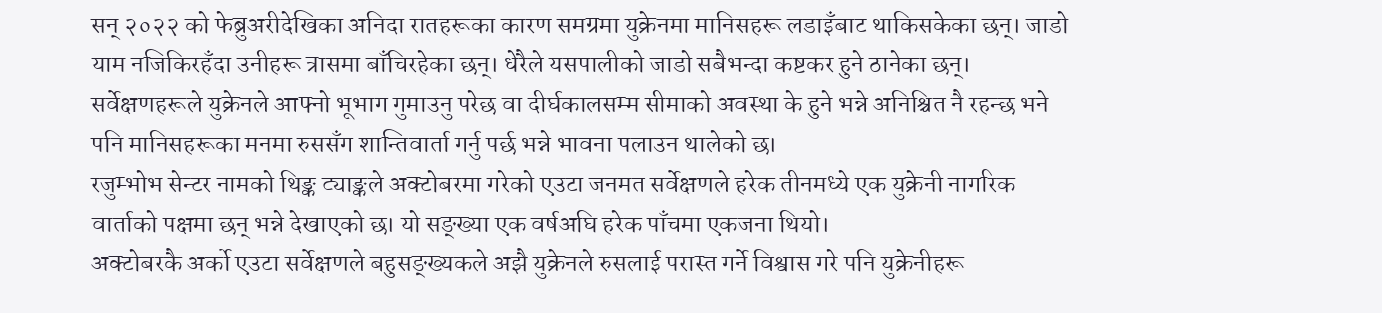सन् २०२२ को फेब्रुअरीदेखिका अनिदा रातहरूका कारण समग्रमा युक्रेनमा मानिसहरू लडाइँबाट थाकिसकेका छन्। जाडो याम नजिकिरहँदा उनीहरू त्रासमा बाँचिरहेका छन्। धेरैले यसपालीको जाडो सबैभन्दा कष्टकर हुने ठानेका छन्।
सर्वेक्षणहरूले युक्रेनले आफ्नो भूभाग गुमाउनु परेछ वा दीर्घकालसम्म सीमाको अवस्था के हुने भन्ने अनिश्चित नै रहन्छ भने पनि मानिसहरूका मनमा रुससँग शान्तिवार्ता गर्नु पर्छ भन्ने भावना पलाउन थालेको छ।
रजुम्भोभ सेन्टर नामको थिङ्क ट्याङ्कले अक्टोबरमा गरेको एउटा जनमत सर्वेक्षणले हरेक तीनमध्ये एक युक्रेनी नागरिक वार्ताको पक्षमा छन् भन्ने देखाएको छ। यो सङ्ख्या एक वर्षअघि हरेक पाँचमा एकजना थियो।
अक्टोबरकै अर्को एउटा सर्वेक्षणले बहुसङ्ख्यकले अझै युक्रेनले रुसलाई परास्त गर्ने विश्वास गरे पनि युक्रेनीहरू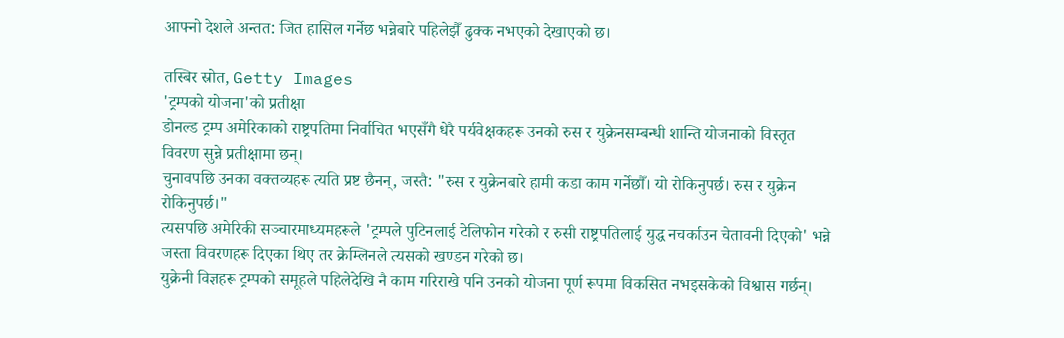आफ्नो देशले अन्तत: जित हासिल गर्नेछ भन्नेबारे पहिलेझैँ ढुक्क नभएको देखाएको छ।

तस्बिर स्रोत, Getty Images
'ट्रम्पको योजना'को प्रतीक्षा
डोनल्ड ट्रम्प अमेरिकाको राष्ट्रपतिमा निर्वाचित भएसँगै धेरै पर्यवेक्षकहरू उनको रुस र युक्रेनसम्बन्धी शान्ति योजनाको विस्तृत विवरण सुन्ने प्रतीक्षामा छन्।
चुनावपछि उनका वक्तव्यहरू त्यति प्रष्ट छैनन्, जस्तै: "रुस र युक्रेनबारे हामी कडा काम गर्नेछौँ। यो रोकिनुपर्छ। रुस र युक्रेन रोकिनुपर्छ।"
त्यसपछि अमेरिकी सञ्चारमाध्यमहरूले 'ट्रम्पले पुटिनलाई टेलिफोन गरेको र रुसी राष्ट्रपतिलाई युद्ध नचर्काउन चेतावनी दिएको' भन्ने जस्ता विवरणहरू दिएका थिए तर क्रेम्लिनले त्यसको खण्डन गरेको छ।
युक्रेनी विज्ञहरू ट्रम्पको समूहले पहिलेदेखि नै काम गरिराखे पनि उनको योजना पूर्ण रूपमा विकसित नभइसकेको विश्वास गर्छन्।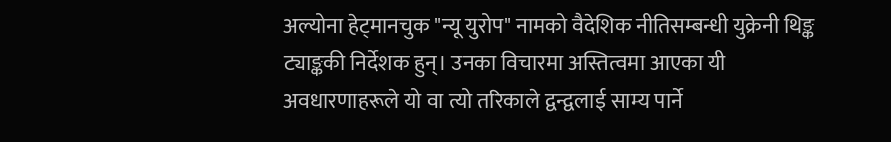अल्योना हेट्मानचुक "न्यू युरोप" नामको वैदेशिक नीतिसम्बन्धी युक्रेनी थिङ्क ट्याङ्ककी निर्देशक हुन्। उनका विचारमा अस्तित्वमा आएका यी अवधारणाहरूले यो वा त्यो तरिकाले द्वन्द्वलाई साम्य पार्ने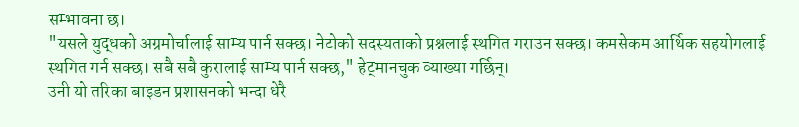सम्भावना छ।
"यसले युद्धको अग्रमोर्चालाई साम्य पार्न सक्छ। नेटोको सदस्यताको प्रश्नलाई स्थगित गराउन सक्छ। कमसेकम आर्थिक सहयोगलाई स्थगित गर्न सक्छ। सबै सबै कुरालाई साम्य पार्न सक्छ," हेट्मानचुक व्याख्या गर्छिन्।
उनी यो तरिका बाइडन प्रशासनको भन्दा धेरै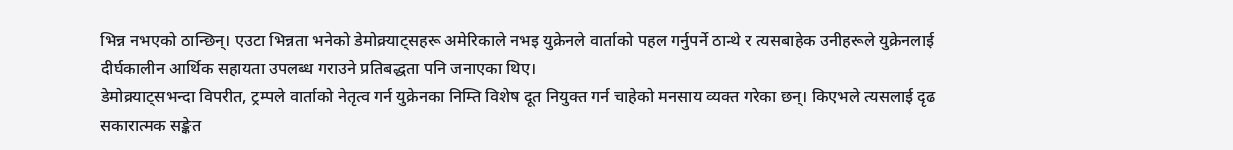भिन्न नभएको ठान्छिन्। एउटा भिन्नता भनेको डेमोक्र्याट्सहरू अमेरिकाले नभइ युक्रेनले वार्ताको पहल गर्नुपर्ने ठान्थे र त्यसबाहेक उनीहरूले युक्रेनलाई दीर्घकालीन आर्थिक सहायता उपलब्ध गराउने प्रतिबद्धता पनि जनाएका थिए।
डेमोक्र्याट्सभन्दा विपरीत, ट्रम्पले वार्ताको नेतृत्व गर्न युक्रेनका निम्ति विशेष दूत नियुक्त गर्न चाहेको मनसाय व्यक्त गरेका छन्। किएभले त्यसलाई दृढ सकारात्मक सङ्केत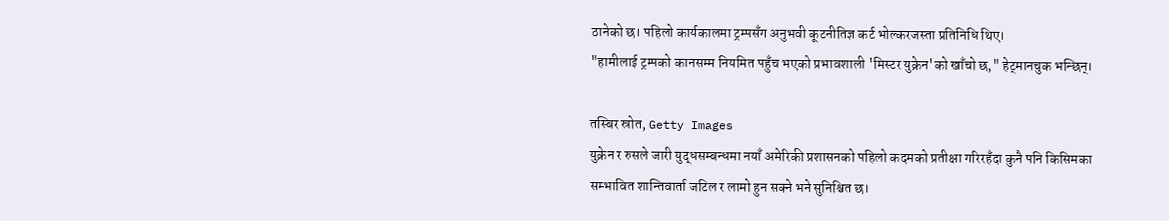ठानेको छ। पहिलो कार्यकालमा ट्रम्पसँग अनुभवी कूटनीतिज्ञ कर्ट भोल्करजस्ता प्रतिनिधि थिए।
"हामीलाई ट्रम्पको कानसम्म नियमित पहुँच भएको प्रभावशाली 'मिस्टर युक्रेन'को खाँचो छ," हेट्मानचुक भन्छिन्।

तस्बिर स्रोत, Getty Images
युक्रेन र रुसले जारी युद्धसम्बन्धमा नयाँ अमेरिकी प्रशासनको पहिलो कदमको प्रतीक्षा गरिरहँदा कुनै पनि किसिमका सम्भावित शान्तिवार्ता जटिल र लामो हुन सक्ने भने सुनिश्चित छ।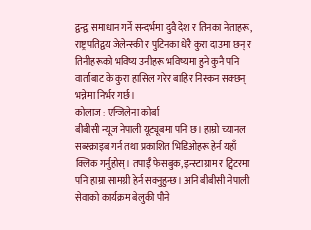द्वन्द्व समाधान गर्ने सन्दर्भमा दुवै देश र तिनका नेताहरू, राष्ट्रपतिद्वय जेलेन्स्की र पुटिनका धेरै कुरा दाउमा छन् र तिनीहरूको भविष्य उनीहरू भविष्यमा हुने कुनै पनि वार्ताबाट के कुरा हासिल गरेर बाहिर निस्कन सक्छन् भन्नेमा निर्भर गर्छ।
कोलाज : एन्जिलेना कोर्बा
बीबीसी न्यूज नेपाली यूट्यूबमा पनि छ। हाम्रो च्यानल सब्स्क्राइब गर्न तथा प्रकाशित भिडिओहरू हेर्न यहाँ क्लिक गर्नुहोस्। तपाईँ फेसबुक, इन्स्टाग्राम र ट्विटरमा पनि हाम्रा सामग्री हेर्न सक्नुहुन्छ। अनि बीबीसी नेपाली सेवाको कार्यक्रम बेलुकी पौने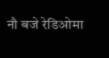नौ बजे रेडिओमा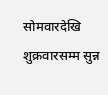सोमवारदेखि शुक्रवारसम्म सुन्न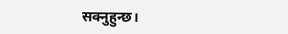सक्नुहुन्छ।